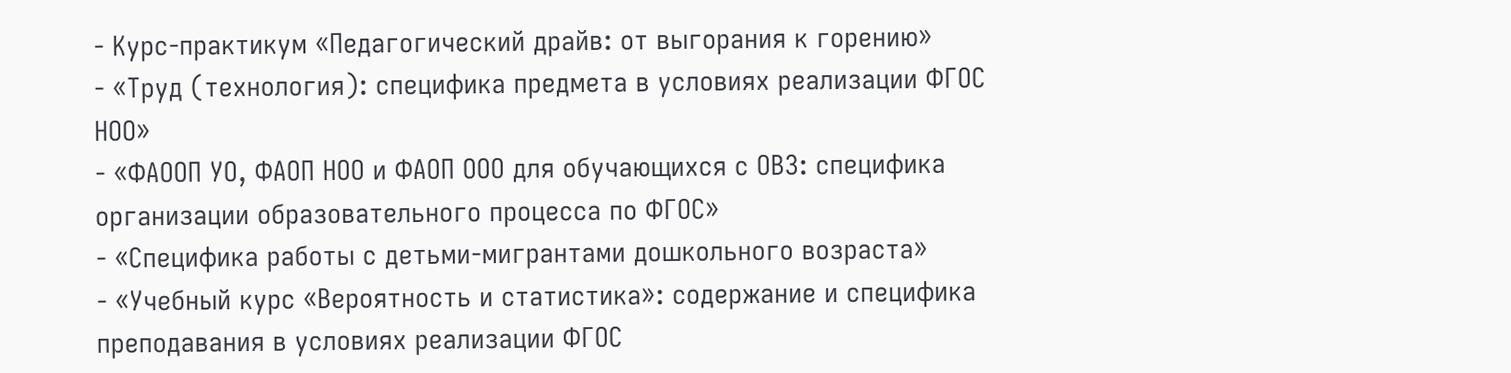- Курс-практикум «Педагогический драйв: от выгорания к горению»
- «Труд (технология): специфика предмета в условиях реализации ФГОС НОО»
- «ФАООП УО, ФАОП НОО и ФАОП ООО для обучающихся с ОВЗ: специфика организации образовательного процесса по ФГОС»
- «Специфика работы с детьми-мигрантами дошкольного возраста»
- «Учебный курс «Вероятность и статистика»: содержание и специфика преподавания в условиях реализации ФГОС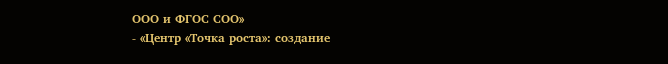ООО и ФГОС СОО»
- «Центр «Точка роста»: создание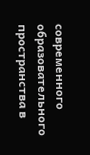современного образовательного пространства в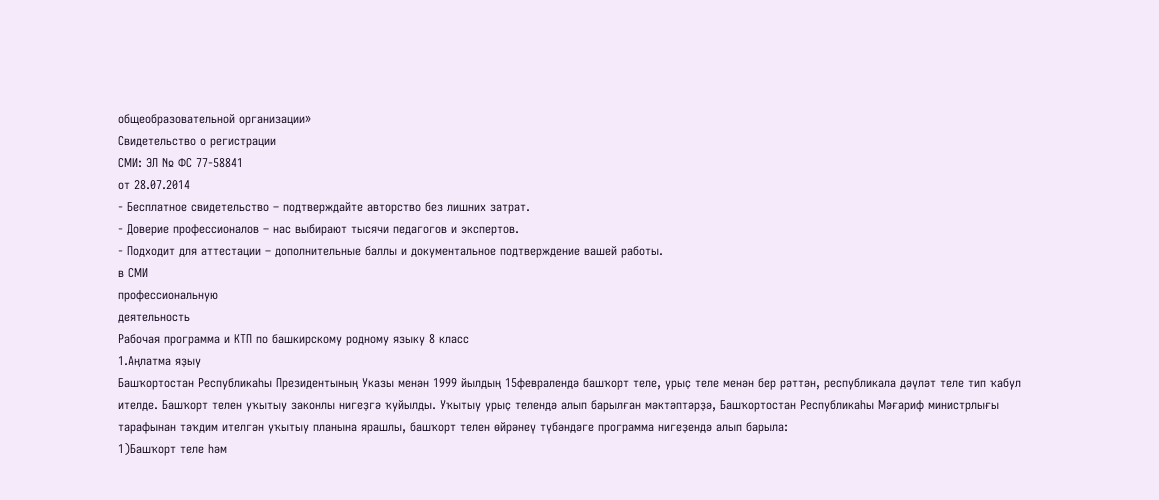общеобразовательной организации»
Свидетельство о регистрации
СМИ: ЭЛ № ФС 77-58841
от 28.07.2014
- Бесплатное свидетельство – подтверждайте авторство без лишних затрат.
- Доверие профессионалов – нас выбирают тысячи педагогов и экспертов.
- Подходит для аттестации – дополнительные баллы и документальное подтверждение вашей работы.
в СМИ
профессиональную
деятельность
Рабочая программа и КТП по башкирскому родному языку 8 класс
1.Аңлатма яҙыу
Башҡортостан Республикаһы Президентының Указы менән 1999 йылдың 15февралендә башҡорт теле, урыҫ теле менән бер рәттән, республикала дәүләт теле тип ҡабул ителде. Башҡорт телен уҡытыу законлы нигеҙгә ҡуйылды. Уҡытыу урыҫ телендә алып барылған мәктәптәрҙә, Башҡортостан Республикаһы Мәғариф министрлығы тарафынан тәҡдим ителгән уҡытыу планына ярашлы, башҡорт телен өйрәнеү түбәндәге программа нигеҙендә алып барыла:
1)Башҡорт теле һәм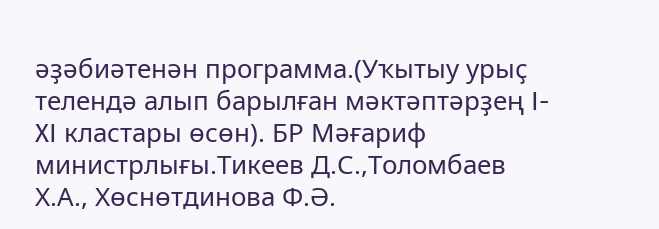әҙәбиәтенән программа.(Уҡытыу урыҫ телендә алып барылған мәктәптәрҙең I-XI кластары өсөн). БР Мәғариф министрлығы.Тикеев Д.С.,Толомбаев Х.А., Хөснөтдинова Ф.Ә.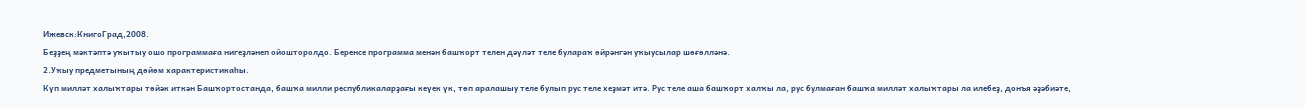Ижевск:КнигоГрад,2008.
Беҙҙең мәктәптә уҡытыу ошо программаға нигеҙләнеп ойошторолдо. Беренсе программа менән башҡорт телен дәүләт теле булараҡ өйрәнгән уҡыусылар шөғөлләнә.
2.Уҡыу предметының дөйөм характеристикаһы.
Күп милләт халыҡтары төйәк иткән Башҡортостанда, башҡа милли республикаларҙағы кеүек үк, төп аралашыу теле булып рус теле хеҙмәт итә. Рус теле аша башҡорт халҡы ла, рус булмаған башҡа милләт халыҡтары ла илебеҙ, донъя әҙәбиәте,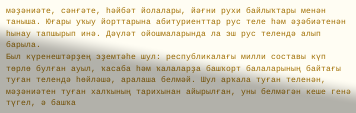мәҙәниәте, сәнғәте, һәйбәт йолалары, йәғни рухи байлыҡтары менән таныша. Юғары уҡыу йорттарына абитуриенттар рус теле һәм әҙәбиәтенән һынау тапшырып инә. Дәүләт ойошмаларында ла эш рус телендә алып барыла.
Был күренештәрҙең эҙемтәһе шул: республикалағы милли составы күп төрлө булған ауыл, ҡасаба һәм ҡалаларҙа башҡорт балаларының байтағы туған телендә һөйләшә, аралаша белмәй. Шул арҡала туған теленән, мәҙәниәтен туған халҡының тарихынан айырылған, уны белмәгән кеше генә түгел, ә башҡа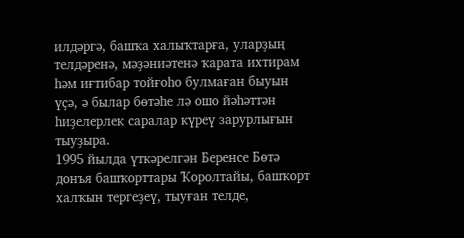илдәргә, башҡа халыҡтарға, уларҙың телдәренә, мәҙәниәтенә ҡарата ихтирам һәм иғтибар тойғоһо булмаған быуын үҫә, ә былар бөтәһе лә ошо йәһәттән һиҙелерлек саралар күреү зарурлығын тыуҙыра.
1995 йылда үткәрелгән Беренсе Бөтә донъя башҡорттары Ҡоролтайы, башҡорт халҡын тергеҙеү, тыуған телде,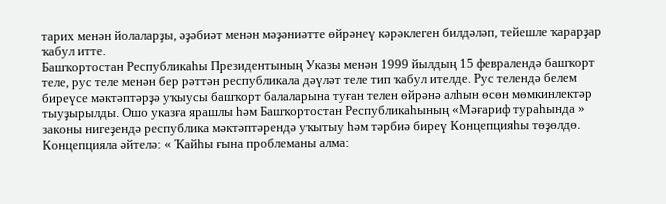тарих менән йолаларҙы, әҙәбиәт менән мәҙәниәтте өйрәнеү кәрәклеген билдәләп, тейешле ҡарарҙар ҡабул итте.
Башҡортостан Республикаһы Президентының Указы менән 1999 йылдың 15 февралендә башҡорт теле, рус теле менән бер рәттән республикала дәүләт теле тип ҡабул ителде. Рус телендә белем биреүсе мәктәптәрҙә уҡыусы башҡорт балаларына туған телен өйрәнә алһын өсөн мөмкинлектәр тыуҙырылды. Ошо указға ярашлы һәм Башҡортостан Республикаһының «Мәғариф тураһында » законы нигеҙендә республика мәктәптәрендә уҡытыу һәм тәрбиә биреү Концепцияһы төҙөлдө. Концепцияла әйтелә: « Ҡайһы ғына проблеманы алма: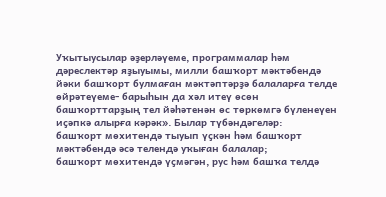Уҡытыусылар әҙерләүеме, программалар һәм дәреслектәр яҙыуымы, милли башҡорт мәктәбендә йәки башҡорт булмаған мәктәптәрҙә балаларға телде өйрәтеүеме- барыһын да хәл итеү өсөн башҡорттарҙың тел йәһәтенән өс төркөмгә бүленеүен иҫәпкә алырға кәрәк». Былар түбәндәгеләр:
башҡорт мөхитендә тыуып үҫкән һәм башҡорт мәктәбендә әсә телендә уҡыған балалар;
башҡорт мөхитендә үҫмәгән, рус һәм башҡа телдә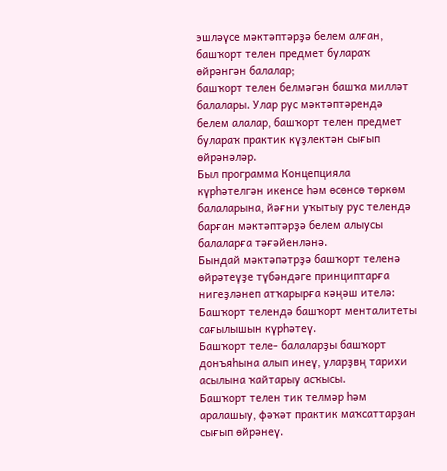эшләүсе мәктәптәрҙә белем алған, башҡорт телен предмет булараҡ өйрәнгән балалар;
башҡорт телен белмәгән башҡа милләт балалары. Улар рус мәктәптәрендә
белем алалар, башҡорт телен предмет булараҡ практик күҙлектән сығып өйрәнәләр.
Был программа Концепцияла күрһәтелгән икенсе һәм өсөнсө төркөм балаларына, йәғни уҡытыу рус телендә барған мәктәптәрҙә белем алыусы балаларға тәғәйенләнә.
Бындай мәктәпәтрҙә башҡорт теленә өйрәтеүҙе түбәндәге принциптарға нигеҙләнеп атҡарырға кәңәш ителә:
Башҡорт телендә башҡорт менталитеты сағылышын күрһәтеү.
Башҡорт теле- балаларҙы башҡорт донъяһына алып инеү, уларҙвң тарихи асылына ҡайтарыу асҡысы.
Башҡорт телен тик телмәр һәм аралашыу, фәҡәт практик маҡсаттарҙан сығып өйрәнеү.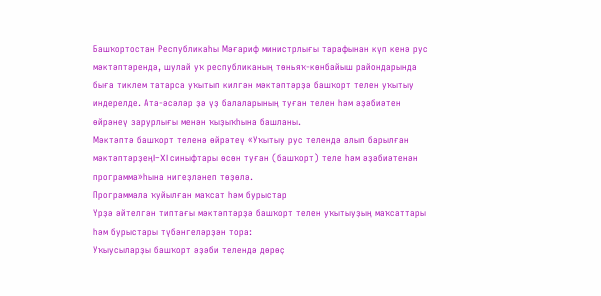Башҡортостан Республикаһы Мәғариф министрлығы тарафынан күп кенә рус мәктәптәрендә, шулай уҡ республиканың төньяҡ-көнбайыш райондарында быға тиклем татарса уҡытып килгән мәктәптәрҙә башҡорт телен уҡытыу индерелде. Ата-әсәләр ҙә үҙ балаларының туған телен һәм әҙәбиәтен өйрәнеү зарурлығы менән ҡыҙыҡһына башланы.
Мәктәптә башҡорт теленә өйрәтеү «Уҡытыу рус телендә алып барылған мәктәптәрҙеңI-XI синыфтары өсөн туған (башҡорт) теле һәм әҙәбиәтенән программа»һына нигеҙләнеп төҙөлә.
Программала ҡуйылған маҡсат һәм бурыстар
Үрҙә әйтелгән типтағы мәктәптәрҙә башҡорт телен уҡытыуҙың маҡсаттары һәм бурыстары түбәнгеләрҙән тора:
Уҡыусыларҙы башҡорт әҙәби телендә дөрөҫ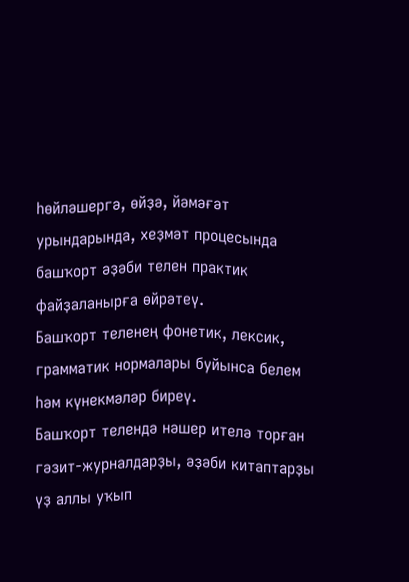һөйләшергә, өйҙә, йәмәғәт
урындарында, хеҙмәт процесында башҡорт әҙәби телен практик файҙаланырға өйрәтеү.
Башҡорт теленең фонетик, лексик, грамматик нормалары буйынса белем һәм күнекмәләр биреү.
Башҡорт телендә нәшер ителә торған гәзит-журналдарҙы, әҙәби китаптарҙы үҙ аллы уҡып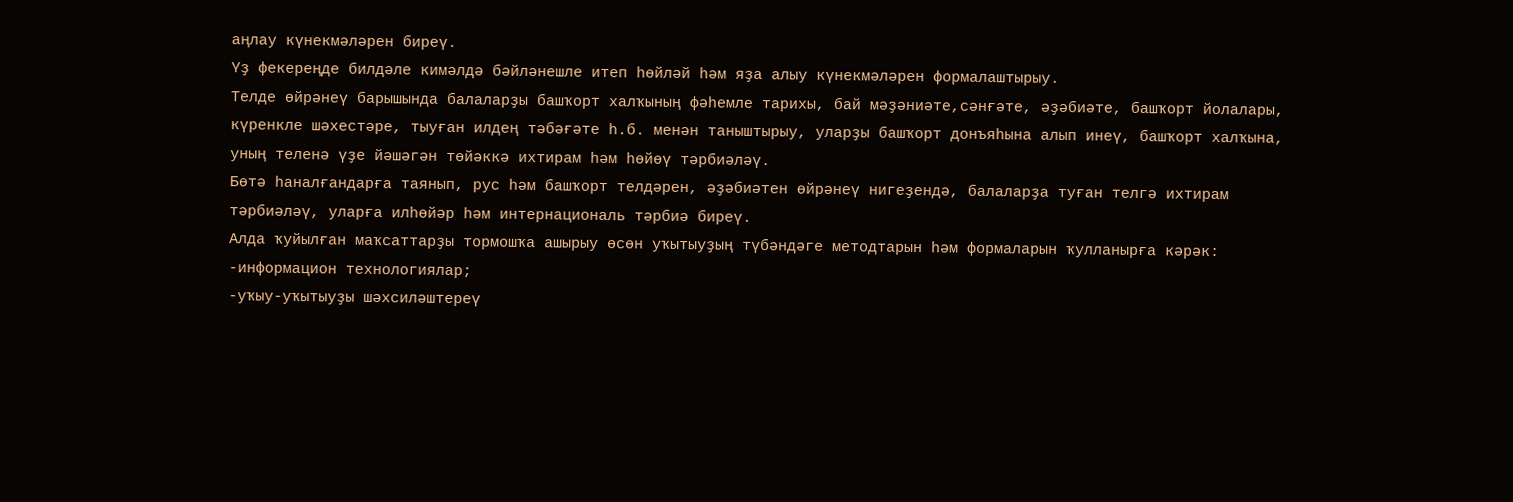аңлау күнекмәләрен биреү.
Үҙ фекереңде билдәле кимәлдә бәйләнешле итеп һөйләй һәм яҙа алыу күнекмәләрен формалаштырыу.
Телде өйрәнеү барышында балаларҙы башҡорт халҡының фәһемле тарихы, бай мәҙәниәте,сәнғәте, әҙәбиәте, башҡорт йолалары, күренкле шәхестәре, тыуған илдең тәбәғәте һ.б. менән таныштырыу, уларҙы башҡорт донъяһына алып инеү, башҡорт халҡына, уның теленә үҙе йәшәгән төйәккә ихтирам һәм һөйөү тәрбиәләү.
Бөтә һаналғандарға таянып, рус һәм башҡорт телдәрен, әҙәбиәтен өйрәнеү нигеҙендә, балаларҙа туған телгә ихтирам тәрбиәләү, уларға илһөйәр һәм интернациональ тәрбиә биреү.
Алда ҡуйылған маҡсаттарҙы тормошҡа ашырыу өсөн уҡытыуҙың түбәндәге методтарын һәм формаларын ҡулланырға кәрәк:
-информацион технологиялар;
-уҡыу-уҡытыуҙы шәхсиләштереү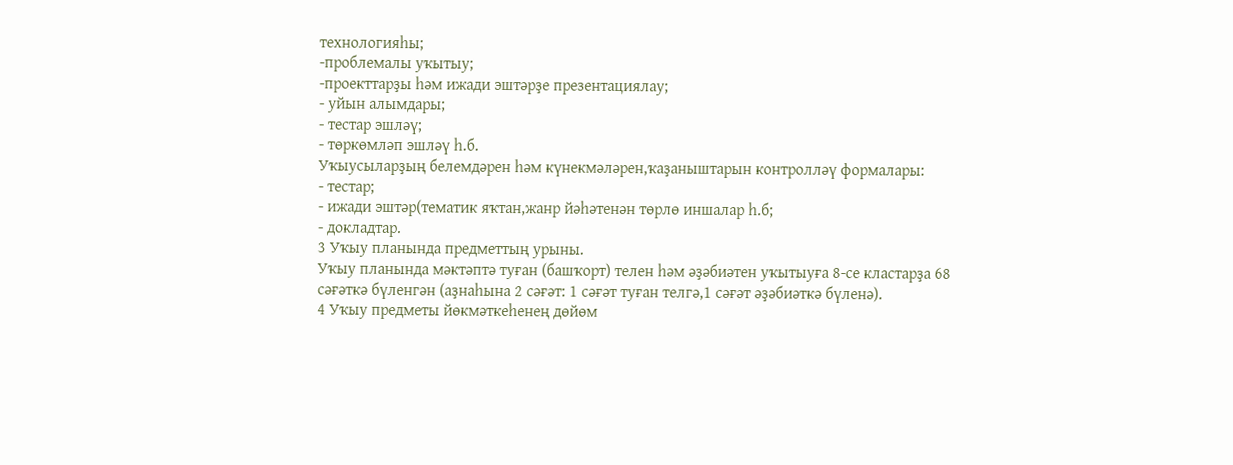технологияһы;
-проблемалы уҡытыу;
-проекттарҙы һәм ижади эштәрҙе презентациялау;
- уйын алымдары;
- тестар эшләү;
- төркөмләп эшләү һ.б.
Уҡыусыларҙың белемдәрен һәм күнекмәләрен,ҡаҙаныштарын контролләү формалары:
- тестар;
- ижади эштәр(тематик яҡтан,жанр йәһәтенән төрлө иншалар һ.б;
- докладтар.
3 Уҡыу планында предметтың урыны.
Уҡыу планында мәктәптә туған (башҡорт) телен һәм әҙәбиәтен уҡытыуға 8-се кластарҙа 68 сәғәткә бүленгән (аҙнаһына 2 сәғәт: 1 сәғәт туған телгә,1 сәғәт әҙәбиәткә бүленә).
4 Уҡыу предметы йөкмәткеһенең дөйөм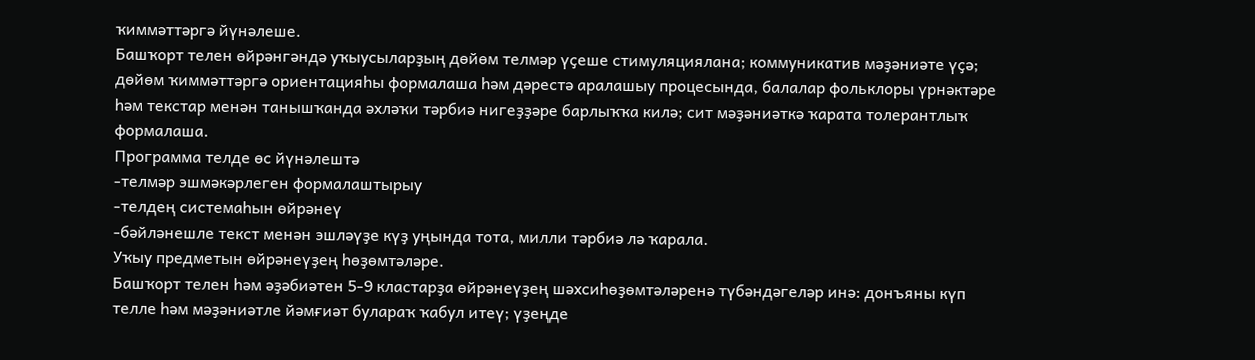ҡиммәттәргә йүнәлеше.
Башҡорт телен өйрәнгәндә уҡыусыларҙың дөйөм телмәр үҫеше стимуляциялана; коммуникатив мәҙәниәте үҫә; дөйөм ҡиммәттәргә ориентацияһы формалаша һәм дәрестә аралашыу процесында, балалар фольклоры үрнәктәре һәм текстар менән танышҡанда әхләҡи тәрбиә нигеҙҙәре барлыҡҡа килә; сит мәҙәниәткә ҡарата толерантлыҡ формалаша.
Программа телде өс йүнәлештә
-телмәр эшмәкәрлеген формалаштырыу
-телдең системаһын өйрәнеү
-бәйләнешле текст менән эшләүҙе күҙ уңында тота, милли тәрбиә лә ҡарала.
Уҡыу предметын өйрәнеүҙең һөҙөмтәләре.
Башҡорт телен һәм әҙәбиәтен 5-9 кластарҙа өйрәнеүҙең шәхсиһөҙөмтәләренә түбәндәгеләр инә: донъяны күп телле һәм мәҙәниәтле йәмғиәт булараҡ ҡабул итеү; үҙеңде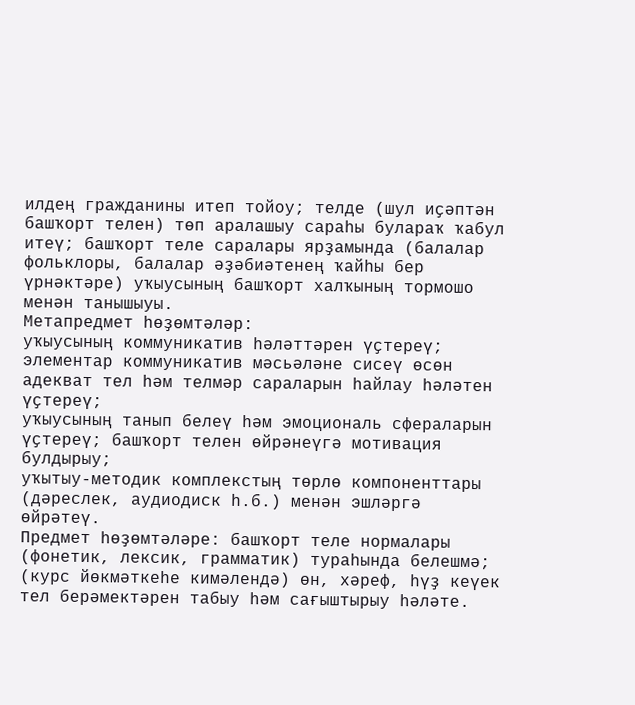илдең гражданины итеп тойоу; телде (шул иҫәптән башҡорт телен) төп аралашыу сараһы булараҡ ҡабул итеү; башҡорт теле саралары ярҙамында (балалар фольклоры, балалар әҙәбиәтенең ҡайһы бер үрнәктәре) уҡыусының башҡорт халҡының тормошо менән танышыуы.
Метапредмет һөҙөмтәләр:
уҡыусының коммуникатив һәләттәрен үҫтереү; элементар коммуникатив мәсьәләне сисеү өсөн адекват тел һәм телмәр сараларын һайлау һәләтен үҫтереү;
уҡыусының танып белеү һәм эмоциональ сфераларын үҫтереү; башҡорт телен өйрәнеүгә мотивация булдырыу;
уҡытыу-методик комплекcтың төрлө компоненттары (дәреслек, аудиодиск һ.б.) менән эшләргә өйрәтеү.
Предмет һөҙөмтәләре: башҡорт теле нормалары (фонетик, лексик, грамматик) тураһында белешмә; (курс йөкмәткеһе кимәлендә) өн, хәреф, һүҙ кеүек тел берәмектәрен табыу һәм сағыштырыу һәләте.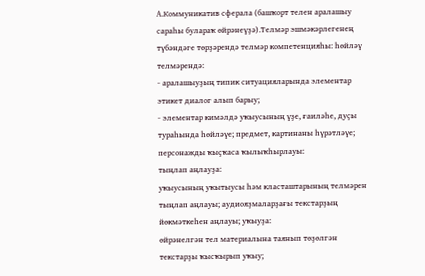А.Коммуникатив сферала (башҡорт телен аралашыу сараһы булараҡ өйрәнеүҙә).Телмәр эшмәкәрлегенең түбәндәге төрҙәрендә телмәр компетенцияһы: һөйләү телмәрендә:
- аралашыуҙың типик ситуацияларында элементар этикет диалог алып барыу;
- элементар кимәлдә уҡыусының үҙе, ғаиләһе, дуҫы тураһында һөйләүе; предмет, картинаны һүрәтләүе; персонажды ҡыҫҡаса ҡылыҡһырлауы:
тыңлап аңлауҙа:
уҡыусының уҡытыусы һәм класташтарының телмәрен тыңлап аңлауы; аудиояҙмаларҙағы текстарҙың йөкмәткеһен аңлауы; уҡыуҙа:
өйрәнелгән тел материалына таянып төҙөлгән текстарҙы ҡысҡырып уҡыу;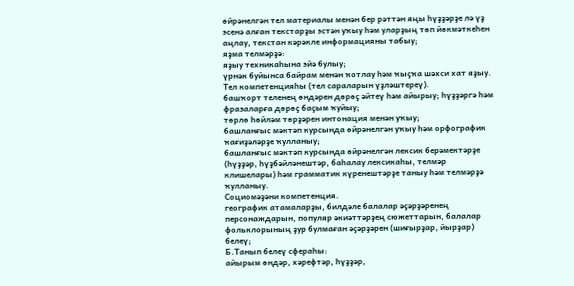өйрәнелгән тел материалы менән бер рәттән яңы һүҙҙәрҙе лә үҙ эсенә алған текстарҙы эстән уҡыу һәм уларҙың төп йөкмәткеһен аңлау, текстан кәрәкле информацияны табыу;
яҙма телмәрҙә:
яҙыу техникаһына эйә булыу;
үрнәк буйынса байрам менән ҡотлау һәм ҡыҫҡа шәхси хат яҙыу.
Тел компетенцияһы (тел сараларын үҙләштереү).
башҡорт теленең өндәрен дөрөҫ әйтеү һәм айырыу; һүҙҙәргә һәм фразаларға дөрөҫ баҫым ҡуйыу;
төрлө һөйләм төрҙәрен интонация менән уҡыу;
башланғыс мәктәп курсында өйрәнелгән уҡыу һәм орфографик ҡағиҙәләрҙе ҡулланыу;
башланғыс мәктәп курсында өйрәнелгән лексик берәмектәрҙе (һүҙҙәр, һүҙбәйләнештәр, баһалау лексикаһы, телмәр клишелары) һәм грамматик күренештәрҙе таныу һәм телмәрҙә ҡулланыу.
Социомәҙәни компетенция.
географик атамаларҙы, билдәле балалар әҫәрҙәренең персонаждарын, популяр әкиәттәрҙең сюжеттарын, балалар фольклорының ҙур булмаған әҫәрҙәрен (шиғырҙар, йырҙар) белеү;
Б.Танып белеү сфераһы:
айырым өндәр, хәрефтәр, һүҙҙәр,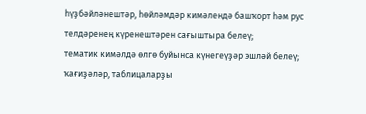һүҙбәйләнештәр, һөйләмдәр кимәлендә башҡорт һәм рус телдәренең күренештәрен сағыштыра белеү;
тематик кимәлдә өлгө буйынса күнегеүҙәр эшләй белеү;
ҡағиҙәләр, таблицаларҙы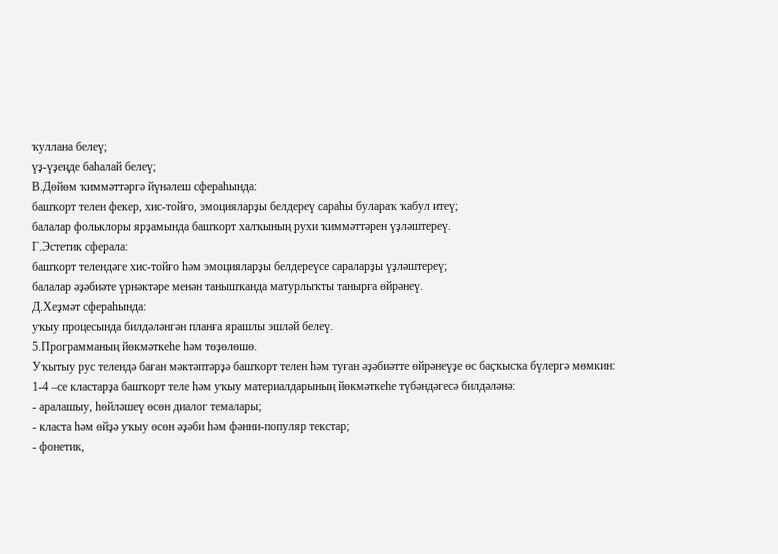ҡуллана белеү;
үҙ-үҙеңде баһалай белеү;
В.Дөйөм ҡиммәттәргә йүнәлеш сфераһында:
башҡорт телен фекер, хис-тойғо, эмоцияларҙы белдереү сараһы булараҡ ҡабул итеү;
балалар фольклоры ярҙамында башҡорт халҡының рухи ҡиммәттәрен үҙләштереү.
Г.Эстетик сферала:
башҡорт телендәге хис-тойғо һәм эмоцияларҙы белдереүсе сараларҙы үҙләштереү;
балалар әҙәбиәте үрнәктәре менән танышҡанда матурлыҡты танырға өйрәнеү.
Д.Хеҙмәт сфераһында:
уҡыу процесында билдәләнгән планға ярашлы эшләй белеү.
5.Программаның йөкмәткеһе һәм төҙөлөшө.
Уҡытыу рус телендә баған мәктәптәрҙә башҡорт телен һәм туған әҙәбиәтте өйрәнеүҙе өс баҫҡысҡа бүлергә мөмкин:
1-4 –се кластарҙа башҡорт теле һәм уҡыу материалдарының йөкмәткеһе түбәндәгесә билдәләнә:
- аралашыу, һөйләшеү өсөн диалог темалары;
- класта һәм өйҙә уҡыу өсөн әҙәби һәм фәнни-популяр текстар;
- фонетик,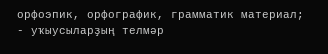орфоэпик, орфографик, грамматик материал;
- уҡыусыларҙың телмәр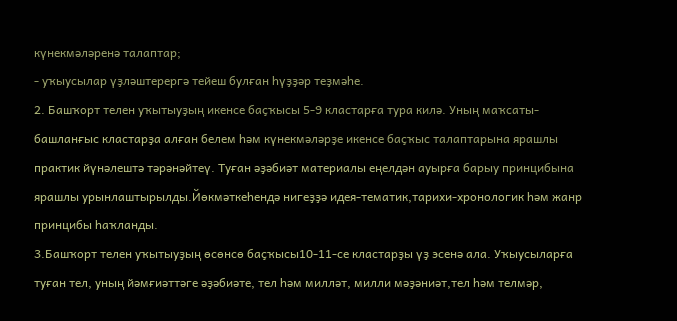күнекмәләренә талаптар;
- уҡыусылар үҙләштерергә тейеш булған һүҙҙәр теҙмәһе.
2. Башҡорт телен уҡытыуҙың икенсе баҫҡысы 5-9 кластарға тура килә. Уның маҡсаты- башланғыс кластарҙа алған белем һәм күнекмәләрҙе икенсе баҫҡыс талаптарына ярашлы практик йүнәлештә тәрәнәйтеү. Туған әҙәбиәт материалы еңелдән ауырға барыу принцибына ярашлы урынлаштырылды.Йөкмәткеһендә нигеҙҙә идея-тематик,тарихи-хронологик һәм жанр принцибы һаҡланды.
3.Башҡорт телен уҡытыуҙың өсөнсө баҫҡысы10-11-се кластарҙы үҙ эсенә ала. Уҡыусыларға туған тел, уның йәмғиәттәге әҙәбиәте, тел һәм милләт, милли мәҙәниәт,тел һәм телмәр,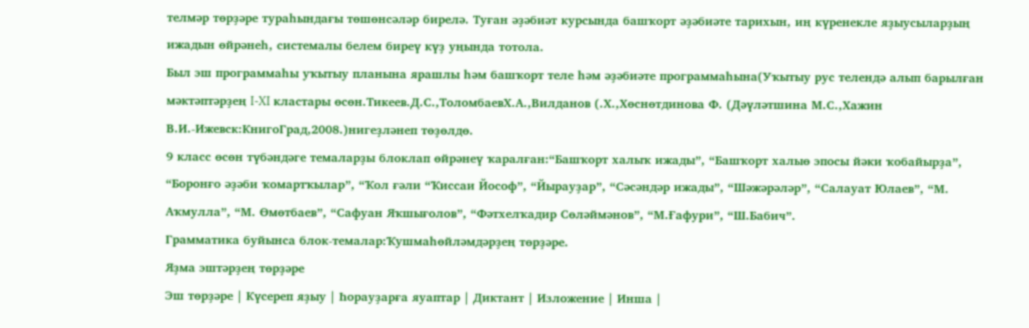телмәр төрҙәре тураһындағы төшөнсәләр бирелә. Туған әҙәбиәт курсында башҡорт әҙәбиәте тарихын, иң күренекле яҙыусыларҙың ижадын өйрәнеһ, системалы белем биреү күҙ уңында тотола.
Был эш программаһы уҡытыу планына ярашлы һәм башҡорт теле һәм әҙәбиәте программаһына(Уҡытыу рус телендә алып барылған мәктәптәрҙең I-XI кластары өсөн.Тикеев.Д.С.,ТоломбаевХ.А.,Вилданов (.Х.,Хөснөтдинова Ф. (Дәүләтшина М.С.,Хажин В.И.-Ижевск:КнигоГрад,2008.)нигеҙләнеп төҙөлдө.
9 класс өсөн түбәндәге темаларҙы блоклап өйрәнеү ҡаралған:“Башҡорт халыҡ ижады”, “Башҡорт халыө эпосы йәки ҡобайырҙа”, “Боронғо әҙәби ҡомартҡылар”, “Ҡол ғәли “Ҡиссаи Йософ”, “Йырауҙар”, “Сәсәндәр ижады”, “Шәжәрәләр”, “Салауат Юлаев”, “М. Аҡмулла”, “М. Өмөтбаев”, “Сафуан Яҡшығолов”, “Фәтхелҡадир Сөләймәнов”, “М.Ғафури”, “Ш.Бабич”.
Грамматика буйынса блок-темалар:Ҡушмаһөйләмдәрҙең төрҙәре.
Яҙма эштәрҙең төрҙәре
Эш төрҙәре | Күсереп яҙыу | Һорауҙарға яуаптар | Диктант | Изложение | Инша |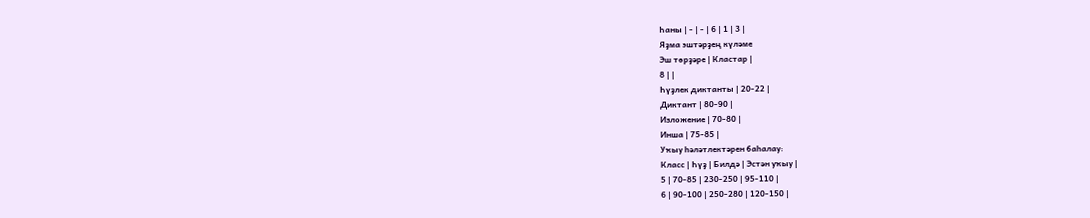Һаны | - | - | 6 | 1 | 3 |
Яҙма эштәрҙең күләме
Эш төрҙәре | Кластар |
8 | |
Һүҙлек диктанты | 20-22 |
Диктант | 80-90 |
Изложение | 70-80 |
Инша | 75-85 |
Уҡыу һәләтлектәрен баһалау:
Класс | Һүҙ | Билдә | Эстән уҡыу |
5 | 70-85 | 230-250 | 95-110 |
6 | 90-100 | 250-280 | 120-150 |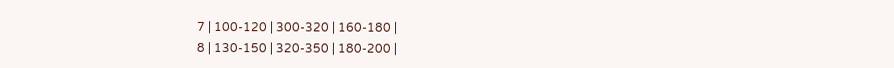7 | 100-120 | 300-320 | 160-180 |
8 | 130-150 | 320-350 | 180-200 |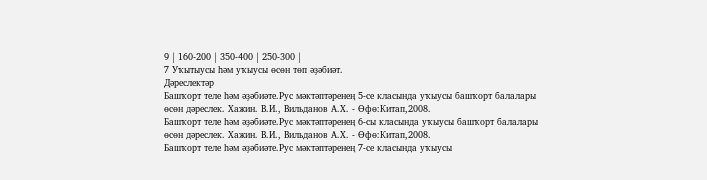9 | 160-200 | 350-400 | 250-300 |
7 Уҡытыусы һәм уҡыусы өсөн төп әҙәбиәт.
Дәреслектәр
Башҡорт теле һәм әҙәбиәте.Рус мәктәптәренең 5-се класында уҡыусы башҡорт балалары өсөн дәреслек. Хажин. В.И., Вильданов А.Х. - Өфө:Китап,2008.
Башҡорт теле һәм әҙәбиәте.Рус мәктәптәренең 6-сы класында уҡыусы башҡорт балалары өсөн дәреслек. Хажин. В.И., Вильданов А.Х. - Өфө:Китап,2008.
Башҡорт теле һәм әҙәбиәте.Рус мәктәптәренең 7-се класында уҡыусы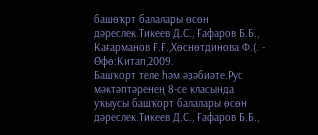башөҡрт балалары өсөн дәреслек.Тикеев Д.С., Ғафаров Б.Б., Кағарманов Ғ.Ғ.,Хөснөтдинова Ф.(. - Өфө:Китап,2009.
Башҡорт теле һәм әҙәбиәте.Рус мәктәптәренең 8-се класында уҡыусы башҡорт балалары өсөн дәреслек.Тикеев Д.С., Ғафаров Б.Б.,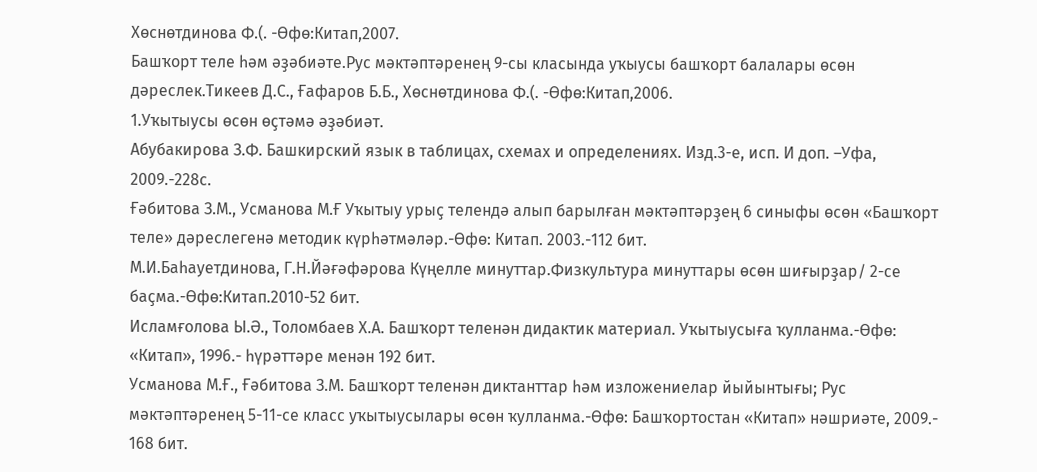Хөснөтдинова Ф.(. -Өфө:Китап,2007.
Башҡорт теле һәм әҙәбиәте.Рус мәктәптәренең 9-сы класында уҡыусы башҡорт балалары өсөн дәреслек.Тикеев Д.С., Ғафаров Б.Б., Хөснөтдинова Ф.(. -Өфө:Китап,2006.
1.Уҡытыусы өсөн өҫтәмә әҙәбиәт.
Абубакирова З.Ф. Башкирский язык в таблицах, схемах и определениях. Изд.3-е, исп. И доп. –Уфа, 2009.-228с.
Ғәбитова З.М., Усманова М.Ғ Уҡытыу урыҫ телендә алып барылған мәктәптәрҙең 6 синыфы өсөн «Башҡорт теле» дәреслегенә методик күрһәтмәләр.-Өфө: Китап. 2003.-112 бит.
М.И.Баһауетдинова, Г.Н.Йәғәфәрова Күңелле минуттар.Физкультура минуттары өсөн шиғырҙар/ 2-се баҫма.-Өфө:Китап.2010-52 бит.
Исламғолова Ы.Ә., Толомбаев Х.А. Башҡорт теленән дидактик материал. Уҡытыусыға ҡулланма.-Өфө: «Китап», 1996.- һүрәттәре менән 192 бит.
Усманова М.Ғ., Ғәбитова З.М. Башҡорт теленән диктанттар һәм изложениелар йыйынтығы; Рус мәктәптәренең 5-11-се класс уҡытыусылары өсөн ҡулланма.-Өфө: Башҡортостан «Китап» нәшриәте, 2009.- 168 бит.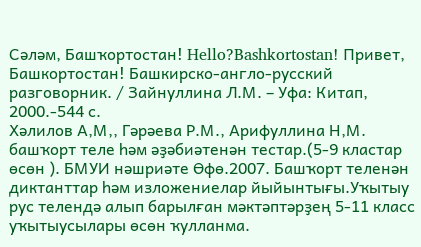Сәләм, Башҡортостан! Hello?Bashkortostan! Привет, Башкортостан! Башкирско-англо-русский разговорник. / Зайнуллина Л.М. – Уфа: Китап, 2000.-544 с.
Хәлилов А,М,, Гәрәева Р.М., Арифуллина Н,М. башҡорт теле һәм әҙәбиәтенән тестар.(5-9 кластар өсөн ). БМУИ нәшриәте Өфө.2007. Башҡорт теленән диктанттар һәм изложениелар йыйынтығы.Уҡытыу рус телендә алып барылған мәктәптәрҙең 5-11 класс уҡытыусылары өсөн ҡулланма.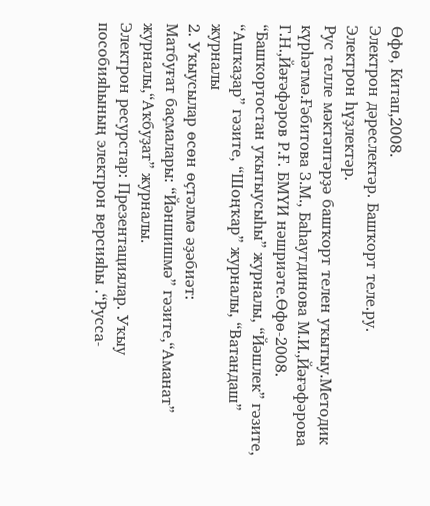Өфө, Китап,2008.
Электрон дәреслектәр. Башҡорт теле.ру.
Электрон һүҙлектәр.
Рус телле мәктәптәрҙә башҡорт телен уҡытыу.Методик күрһәтмә.Ғәбитова З.М., Баһаутдинова М.И.,Йәғәфәрова Г.Н.,Йәғәфәров Р.Ғ. БМҮИ нәшриәте.Өфө-2008.
“Башҡортостан уҡытыусыһы” журналы, “Йәшлек” гәзите, “Ашҡаҙар” гәзите, “Шоңҡар” журналы, “Ватандаш” журналы
2. Уҡыусылар өсөн өҫтәлмә әҙәбиәт:
Матбуғат баҫмалары: “Йәншишмә” гәзите,“Аманат” журналы,“Аҡбуҙат” журналы.
Электрон ресурстар: Презентациялар. Уҡыу пособияһының электрон версияһы .“Русса-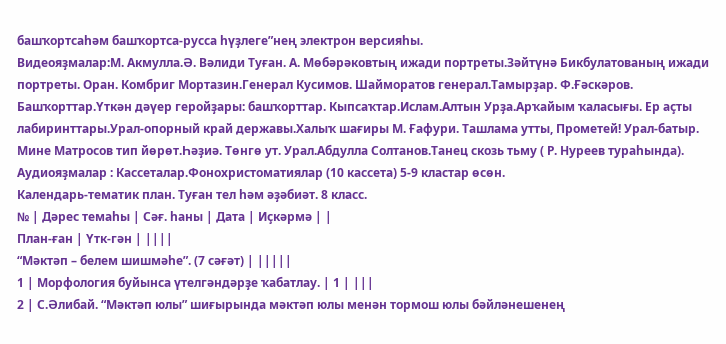башҡортсаһәм башҡортса-русса һүҙлеге”нең электрон версияһы.
Видеояҙмалар:М. Акмулла.Ә. Вәлиди Туған. А. Мөбәрәковтың ижади портреты.Зәйтүнә Бикбулатованың ижади портреты. Оран. Комбриг Мортазин.Генерал Кусимов. Шайморатов генерал.Тамырҙар. Ф.Ғәскәров. Башҡорттар.Үткән дәүер геройҙары: башҡорттар. Кыпсаҡтар.Ислам.Алтын Урҙа.Арҡайым ҡаласығы. Ер аҫты лабиринттары.Урал-опорный край державы.Халыҡ шағиры М. Ғафури. Ташлама утты, Прометей! Урал-батыр. Мине Матросов тип йөрөт.Һәҙиә. Төнгө ут. Урал.Абдулла Солтанов.Танец скозь тьму ( Р. Нуреев тураһында).
Аудиояҙмалар : Кассеталар.Фонохристоматиялар (10 кассета) 5-9 кластар өсөн.
Календарь-тематик план. Туған тел һәм әҙәбиәт. 8 класс.
№ | Дәрес темаһы | Сәғ. һаны | Дата | Иҫкәрмә | |
План-ған | Үтк-гән | ||||
“Мәктәп – белем шишмәһе”. (7 сәғәт) | |||||
1 | Морфология буйынса үтелгәндәрҙе ҡабатлау. | 1 | |||
2 | С.Әлибай. “Мәктәп юлы” шиғырында мәктәп юлы менән тормош юлы бәйләнешенең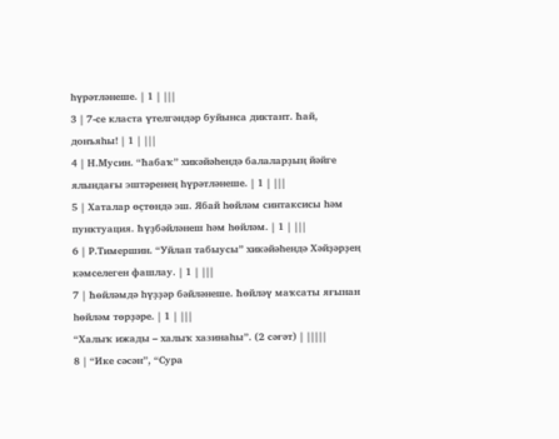һүрәтләнеше. | 1 | |||
3 | 7-се класта үтелгәндәр буйынса диктант. Һай, донъяһы! | 1 | |||
4 | Н.Мусин. “Һабаҡ” хикәйәһендә балаларҙың йәйге ялындағы эштәренең һүрәтләнеше. | 1 | |||
5 | Хаталар өҫтөндә эш. Ябай һөйләм синтаксисы һәм пунктуация. Һүҙбәйләнеш һәм һөйләм. | 1 | |||
6 | Р.Тимершин. “Уйлап табыусы” хикәйәһендә Хәйҙәрҙең кәмселеген фашлау. | 1 | |||
7 | Һөйләмдә һүҙҙәр бәйләнеше. Һөйләү маҡсаты яғынан һөйләм төрҙәре. | 1 | |||
“Халыҡ ижады – халыҡ хазинаһы”. (2 сәғәт) | |||||
8 | “Ике сәсән”, “Сура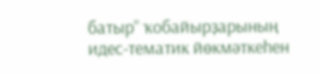батыр” ҡобайырҙарының идес-тематик йөкмәткеһен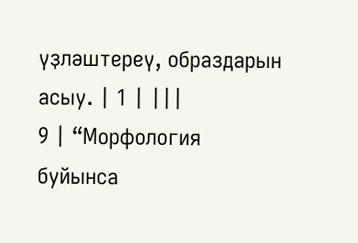үҙләштереү, образдарын асыу. | 1 | |||
9 | “Морфология буйынса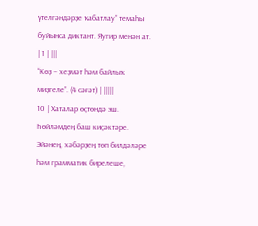үтелгәндәрҙе ҡабатлау” темаһы буйынса диктант. Яугир менән ат. | 1 | |||
“Көҙ – хеҙмәт һәм байлыҡ миҙгеле”. (4 сәғәт) | |||||
10 | Хаталар өҫтөндә эш. Һөйләмдең баш киҫәктәре. Эйәнең, хәбәрҙең төп билдәләре һәм грамматик бирелеше,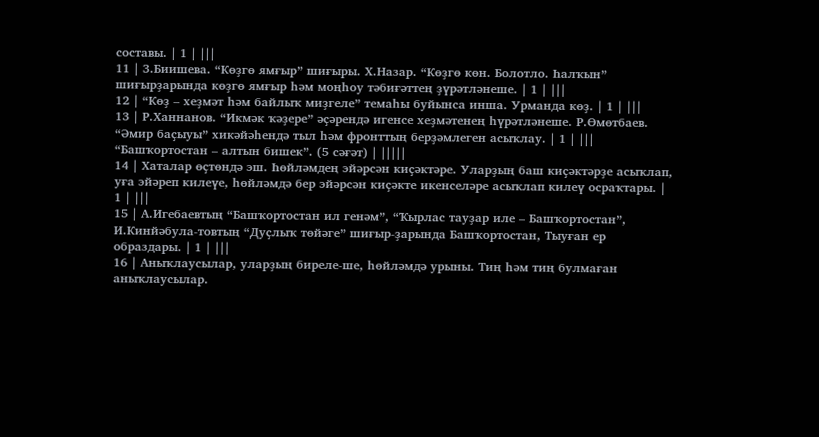составы. | 1 | |||
11 | З.Биишева. “Көҙгө ямғыр” шиғыры. Х.Назар. “Көҙгө көн. Болотло. Һалҡын” шиғырҙарында көҙгө ямғыр һәм моңһоу тәбиғәттең ҙүрәтләнеше. | 1 | |||
12 | “Көҙ – хеҙмәт һәм байлыҡ миҙгеле” темаһы буйынса инша. Урманда көҙ. | 1 | |||
13 | Р.Ханнанов. “Икмәк ҡәҙере” әҫәрендә игенсе хеҙмәтенең һүрәтләнеше. Р.Өмөтбаев. “Әмир баҫыуы” хикәйәһендә тыл һәм фронттың берҙәмлеген асыҡлау. | 1 | |||
“Башҡортостан – алтын бишек”. (5 сәғәт) | |||||
14 | Хаталар өҫтөндә эш. Һөйләмдең эйәрсән киҫәктәре. Уларҙың баш киҫәктәрҙе асыҡлап, уға эйәреп килеүе, һөйләмдә бер эйәрсән киҫәкте икенселәре асыҡлап килеү осраҡтары. | 1 | |||
15 | А.Игебаевтың “Башҡортостан ил генәм”, “Ҡырлас тауҙар иле – Башҡортостан”, И.Кинйәбула-товтың “Дуҫлыҡ төйәге” шиғыр-ҙарында Башҡортостан, Тыуған ер образдары. | 1 | |||
16 | Аныҡлаусылар, уларҙың биреле-ше, һөйләмдә урыны. Тиң һәм тиң булмаған аныҡлаусылар.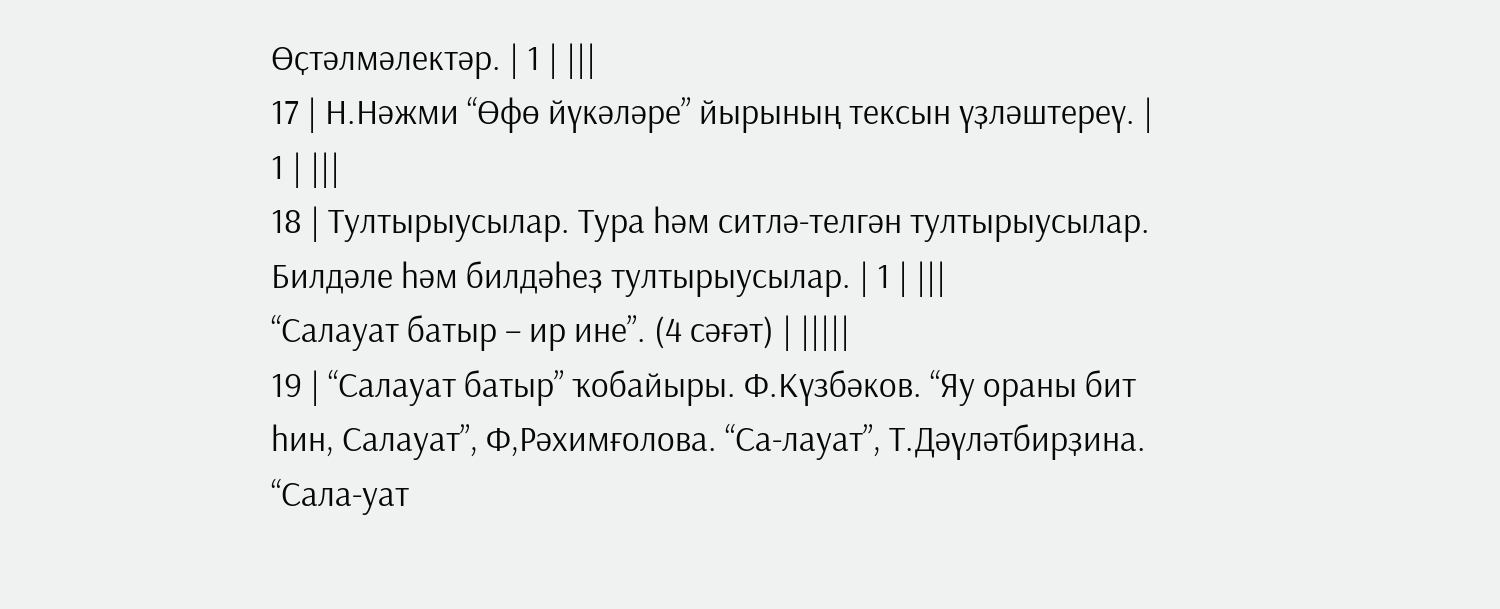Өҫтәлмәлектәр. | 1 | |||
17 | Н.Нәжми “Өфө йүкәләре” йырының тексын үҙләштереү. | 1 | |||
18 | Тултырыусылар. Тура һәм ситлә-телгән тултырыусылар. Билдәле һәм билдәһеҙ тултырыусылар. | 1 | |||
“Салауат батыр – ир ине”. (4 сәғәт) | |||||
19 | “Салауат батыр” ҡобайыры. Ф.Күзбәков. “Яу ораны бит һин, Салауат”, Ф,Рәхимғолова. “Са-лауат”, Т.Дәүләтбирҙина. “Сала-уат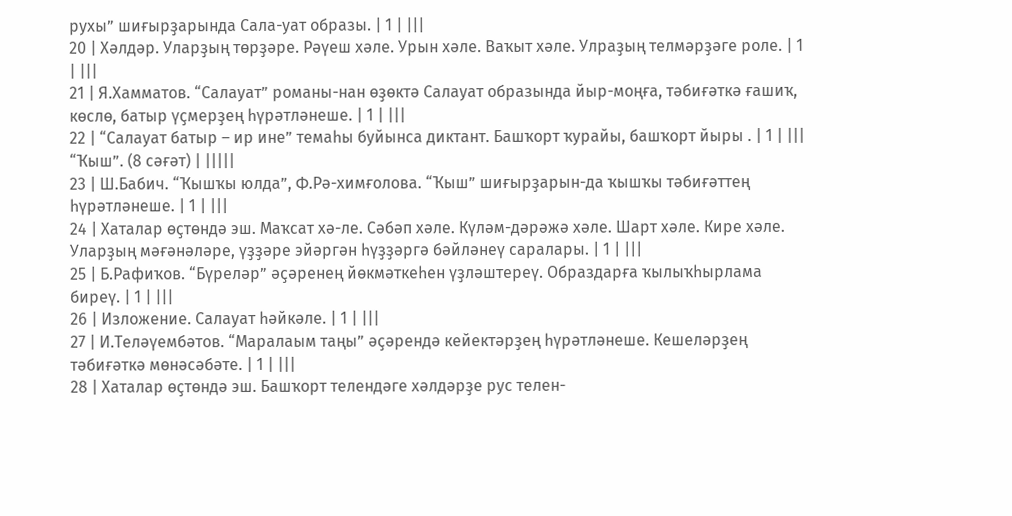рухы” шиғырҙарында Сала-уат образы. | 1 | |||
20 | Хәлдәр. Уларҙың төрҙәре. Рәүеш хәле. Урын хәле. Ваҡыт хәле. Улраҙың телмәрҙәге роле. | 1 | |||
21 | Я.Хамматов. “Салауат” романы-нан өҙөктә Салауат образында йыр-моңға, тәбиғәткә ғашиҡ, көслө, батыр үҫмерҙең һүрәтләнеше. | 1 | |||
22 | “Салауат батыр – ир ине” темаһы буйынса диктант. Башҡорт ҡурайы, башҡорт йыры . | 1 | |||
“Ҡыш”. (8 сәғәт) | |||||
23 | Ш.Бабич. “Ҡышҡы юлда”, Ф.Рә-химғолова. “Ҡыш” шиғырҙарын-да ҡышҡы тәбиғәттең һүрәтләнеше. | 1 | |||
24 | Хаталар өҫтөндә эш. Маҡсат хә-ле. Сәбәп хәле. Күләм-дәрәжә хәле. Шарт хәле. Кире хәле. Уларҙың мәғәнәләре, үҙҙәре эйәргән һүҙҙәргә бәйләнеү саралары. | 1 | |||
25 | Б.Рафиҡов. “Бүреләр” әҫәренең йөкмәткеһен үҙләштереү. Образдарға ҡылыҡһырлама биреү. | 1 | |||
26 | Изложение. Салауат һәйкәле. | 1 | |||
27 | И.Теләүембәтов. “Маралаым таңы” әҫәрендә кейектәрҙең һүрәтләнеше. Кешеләрҙең тәбиғәткә мөнәсәбәте. | 1 | |||
28 | Хаталар өҫтөндә эш. Башҡорт телендәге хәлдәрҙе рус телен-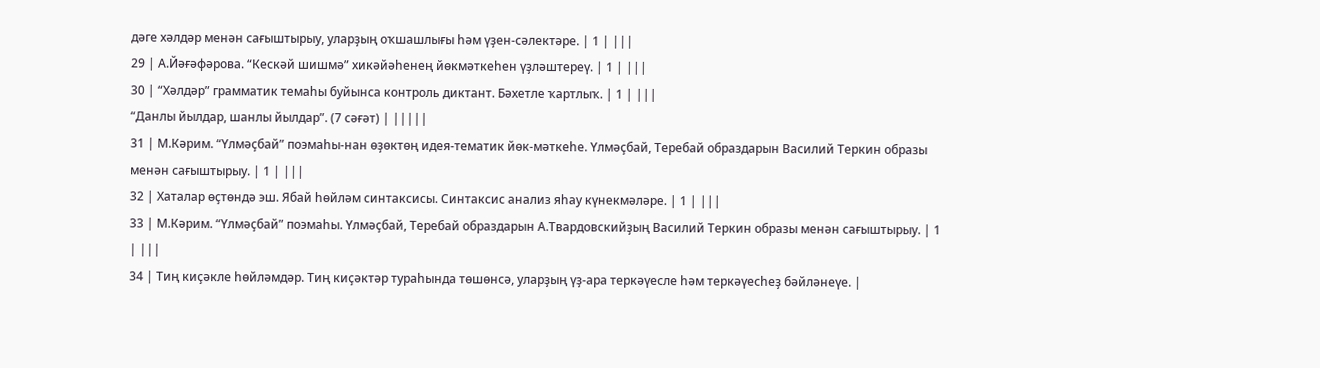дәге хәлдәр менән сағыштырыу, уларҙың оҡшашлығы һәм үҙен-сәлектәре. | 1 | |||
29 | А.Йәғәфәрова. “Кескәй шишмә” хикәйәһенең йөкмәткеһен үҙләштереү. | 1 | |||
30 | “Хәлдәр” грамматик темаһы буйынса контроль диктант. Бәхетле ҡартлыҡ. | 1 | |||
“Данлы йылдар, шанлы йылдар”. (7 сәғәт) | |||||
31 | М.Кәрим. “Үлмәҫбай” поэмаһы-нан өҙөктөң идея-тематик йөк-мәткеһе. Үлмәҫбай, Теребай образдарын Василий Теркин образы менән сағыштырыу. | 1 | |||
32 | Хаталар өҫтөндә эш. Ябай һөйләм синтаксисы. Синтаксис анализ яһау күнекмәләре. | 1 | |||
33 | М.Кәрим. “Үлмәҫбай” поэмаһы. Үлмәҫбай, Теребай образдарын А.Твардовскийҙың Василий Теркин образы менән сағыштырыу. | 1 | |||
34 | Тиң киҫәкле һөйләмдәр. Тиң киҫәктәр тураһында төшөнсә, уларҙың үҙ-ара теркәүесле һәм теркәүесһеҙ бәйләнеүе. |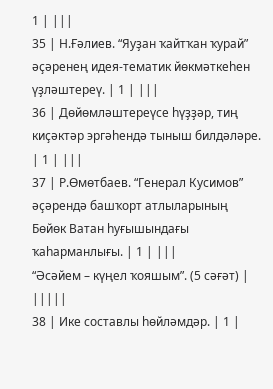1 | |||
35 | Н.Ғәлиев. “Яуҙан ҡайтҡан ҡурай” әҫәренең идея-тематик йөкмәткеһен үҙләштереү. | 1 | |||
36 | Дөйөмләштереүсе һүҙҙәр, тиң киҫәктәр эргәһендә тыныш билдәләре. | 1 | |||
37 | Р.Өмөтбаев. “Генерал Кусимов” әҫәрендә башҡорт атлыларының Бөйөк Ватан һуғышындағы ҡаһарманлығы. | 1 | |||
“Әсәйем – күңел ҡояшым”. (5 сәғәт) | |||||
38 | Ике составлы һөйләмдәр. | 1 |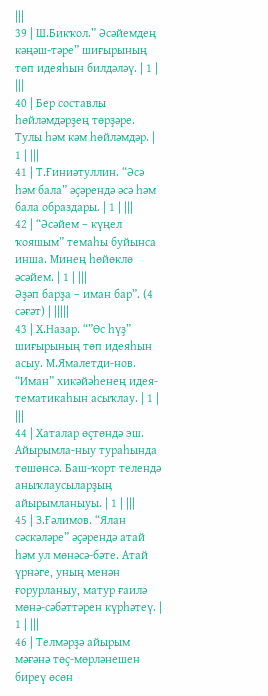|||
39 | Ш.Бикҡол.” Әсәйемдең кәңәш-тәре” шиғырының төп идеяһын билдәләү. | 1 | |||
40 | Бер составлы һөйләмдәрҙең төрҙәре. Тулы һәм кәм һөйләмдәр. | 1 | |||
41 | Т.Ғиниәтуллин. “Әсә һәм бала” әҫәрендә әсә һәм бала образдары. | 1 | |||
42 | “Әсәйем – күңел ҡояшым” темаһы буйынса инша. Минең һөйөклө әсәйем. | 1 | |||
Әҙәп барҙа – иман бар”. (4 сәғәт) | |||||
43 | Х.Назар. “”Өс һүҙ” шиғырының төп идеяһын асыу. М.Ямалетди-нов. “Иман” хикәйәһенең идея-тематикаһын асыҡлау. | 1 | |||
44 | Хаталар өҫтөндә эш. Айырымла-ныу тураһында төшөнсә. Баш-ҡорт телендә аныҡлаусыларҙың айырымланыуы. | 1 | |||
45 | З.Ғәлимов. “Ялан сәскәләре” әҫәрендә атай һәм ул мөнәсә-бәте. Атай үрнәге, уның менән ғорурланыу, матур ғаилә мөнә-сәбәттәрен күрһәтеү. | 1 | |||
46 | Телмәрҙә айырым мәғәнә төҫ-мөрләнешен биреү өсөн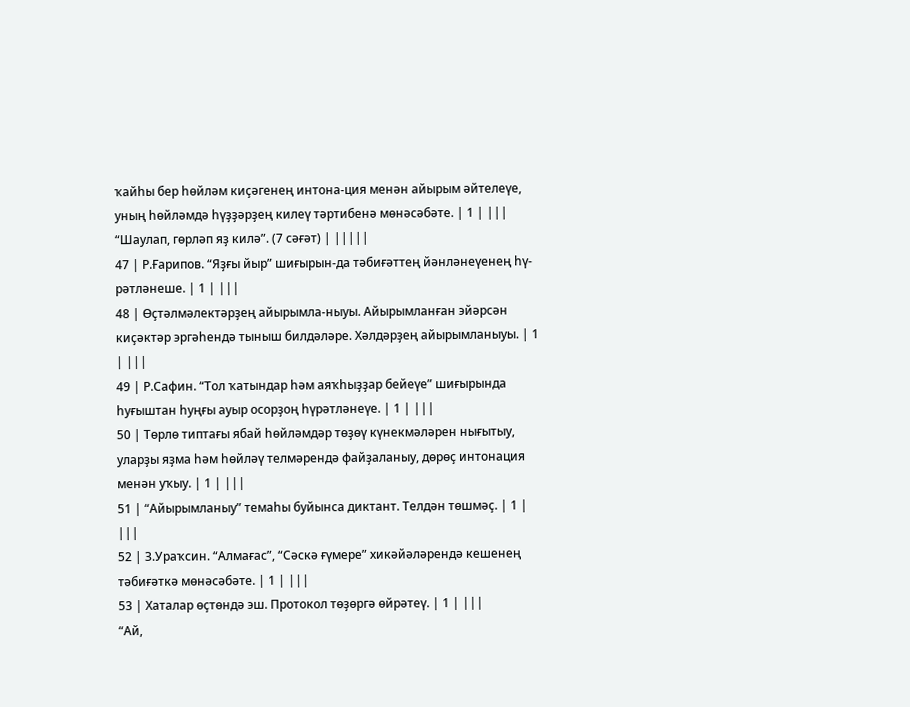ҡайһы бер һөйләм киҫәгенең интона-ция менән айырым әйтелеүе, уның һөйләмдә һүҙҙәрҙең килеү тәртибенә мөнәсәбәте. | 1 | |||
“Шаулап, гөрләп яҙ килә”. (7 сәғәт) | |||||
47 | Р.Ғарипов. “Яҙғы йыр” шиғырын-да тәбиғәттең йәнләнеүенең һү-рәтләнеше. | 1 | |||
48 | Өҫтәлмәлектәрҙең айырымла-ныуы. Айырымланған эйәрсән киҫәктәр эргәһендә тыныш билдәләре. Хәлдәрҙең айырымланыуы. | 1 | |||
49 | Р.Сафин. “Тол ҡатындар һәм аяҡһыҙҙар бейеүе” шиғырында һуғыштан һуңғы ауыр осорҙоң һүрәтләнеүе. | 1 | |||
50 | Төрлө типтағы ябай һөйләмдәр төҙөү күнекмәләрен нығытыу, уларҙы яҙма һәм һөйләү телмәрендә файҙаланыу, дөрөҫ интонация менән уҡыу. | 1 | |||
51 | “Айырымланыу” темаһы буйынса диктант. Телдән төшмәҫ. | 1 | |||
52 | З.Ураҡсин. “Алмағас”, “Сәскә ғүмере” хикәйәләрендә кешенең тәбиғәткә мөнәсәбәте. | 1 | |||
53 | Хаталар өҫтөндә эш. Протокол төҙөргә өйрәтеү. | 1 | |||
“Ай,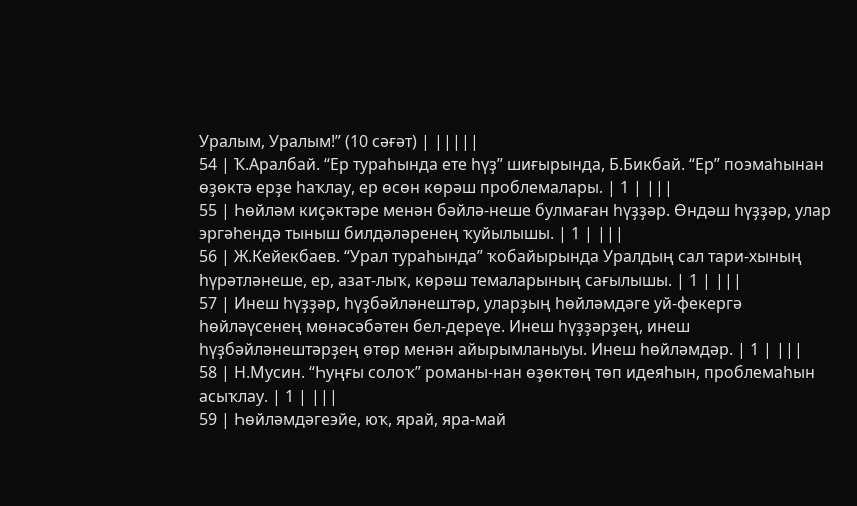Уралым, Уралым!” (10 сәғәт) | |||||
54 | Ҡ.Аралбай. “Ер тураһында ете һүҙ” шиғырында, Б.Бикбай. “Ер” поэмаһынан өҙөктә ерҙе һаҡлау, ер өсөн көрәш проблемалары. | 1 | |||
55 | Һөйләм киҫәктәре менән бәйлә-неше булмаған һүҙҙәр. Өндәш һүҙҙәр, улар эргәһендә тыныш билдәләренең ҡуйылышы. | 1 | |||
56 | Ж.Кейекбаев. “Урал тураһында” ҡобайырында Уралдың сал тари-хының һүрәтләнеше, ер, азат-лыҡ, көрәш темаларының сағылышы. | 1 | |||
57 | Инеш һүҙҙәр, һүҙбәйләнештәр, уларҙың һөйләмдәге уй-фекергә һөйләүсенең мөнәсәбәтен бел-дереүе. Инеш һүҙҙәрҙең, инеш һүҙбәйләнештәрҙең өтөр менән айырымланыуы. Инеш һөйләмдәр. | 1 | |||
58 | Н.Мусин. “Һуңғы солоҡ” романы-нан өҙөктөң төп идеяһын, проблемаһын асыҡлау. | 1 | |||
59 | Һөйләмдәгеэйе, юҡ, ярай, яра-май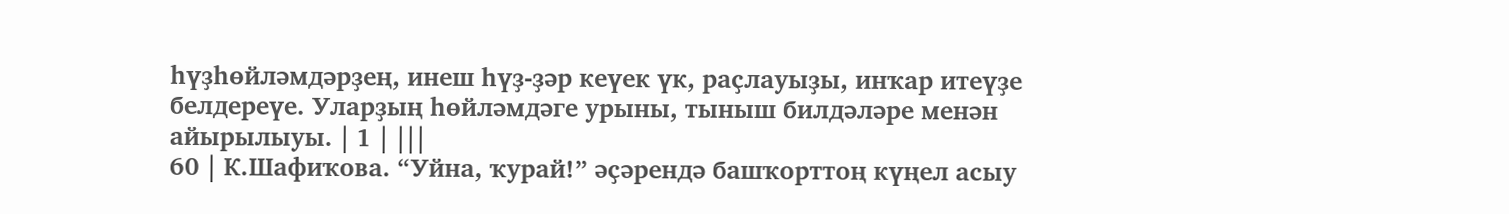һүҙһөйләмдәрҙең, инеш һүҙ-ҙәр кеүек үк, раҫлауыҙы, инҡар итеүҙе белдереүе. Уларҙың һөйләмдәге урыны, тыныш билдәләре менән айырылыуы. | 1 | |||
60 | К.Шафиҡова. “Уйна, ҡурай!” әҫәрендә башҡорттоң күңел асыу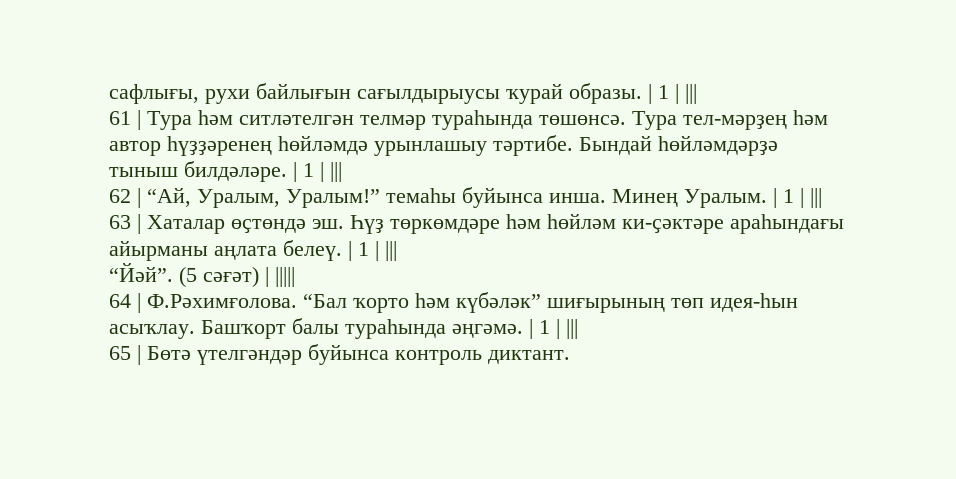сафлығы, рухи байлығын сағылдырыусы ҡурай образы. | 1 | |||
61 | Тура һәм ситләтелгән телмәр тураһында төшөнсә. Тура тел-мәрҙең һәм автор һүҙҙәренең һөйләмдә урынлашыу тәртибе. Бындай һөйләмдәрҙә тыныш билдәләре. | 1 | |||
62 | “Ай, Уралым, Уралым!” темаһы буйынса инша. Минең Уралым. | 1 | |||
63 | Хаталар өҫтөндә эш. Һүҙ төркөмдәре һәм һөйләм ки-ҫәктәре араһындағы айырманы аңлата белеү. | 1 | |||
“Йәй”. (5 сәғәт) | |||||
64 | Ф.Рәхимғолова. “Бал ҡорто һәм күбәләк” шиғырының төп идея-һын асыҡлау. Башҡорт балы тураһында әңгәмә. | 1 | |||
65 | Бөтә үтелгәндәр буйынса контроль диктант.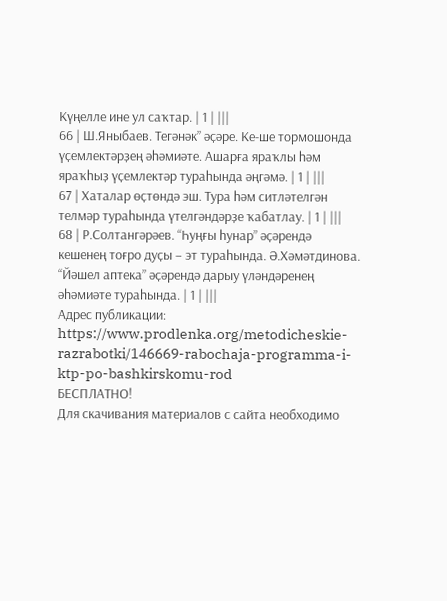Күңелле ине ул саҡтар. | 1 | |||
66 | Ш.Яныбаев. Тегәнәк” әҫәре. Ке-ше тормошонда үҫемлектәрҙең әһәмиәте. Ашарға яраҡлы һәм яраҡһыҙ үҫемлектәр тураһында әңгәмә. | 1 | |||
67 | Хаталар өҫтөндә эш. Тура һәм ситләтелгән телмәр тураһында үтелгәндәрҙе ҡабатлау. | 1 | |||
68 | Р.Солтангәрәев. “Һуңғы һунар” әҫәрендә кешенең тоғро дуҫы – эт тураһында. Ә.Хәмәтдинова. “Йәшел аптека” әҫәрендә дарыу үләндәренең әһәмиәте тураһында. | 1 | |||
Адрес публикации: https://www.prodlenka.org/metodicheskie-razrabotki/146669-rabochaja-programma-i-ktp-po-bashkirskomu-rod
БЕСПЛАТНО!
Для скачивания материалов с сайта необходимо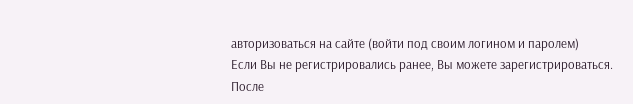авторизоваться на сайте (войти под своим логином и паролем)
Если Вы не регистрировались ранее, Вы можете зарегистрироваться.
После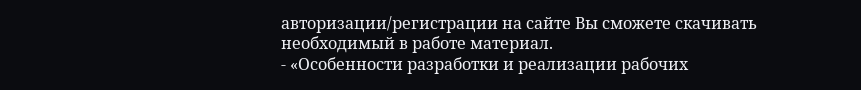авторизации/регистрации на сайте Вы сможете скачивать необходимый в работе материал.
- «Особенности разработки и реализации рабочих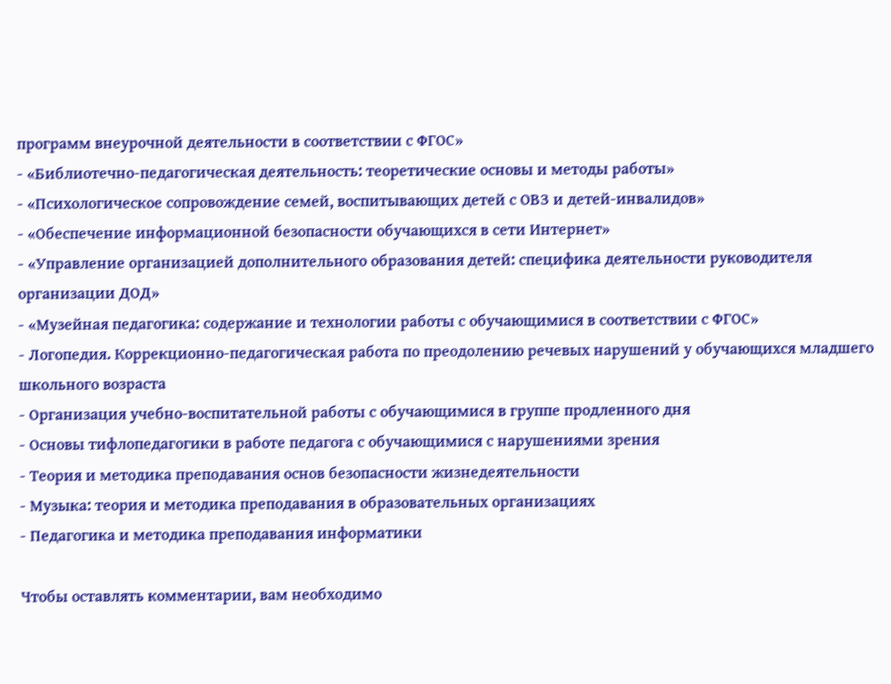программ внеурочной деятельности в соответствии с ФГОС»
- «Библиотечно-педагогическая деятельность: теоретические основы и методы работы»
- «Психологическое сопровождение семей, воспитывающих детей с ОВЗ и детей-инвалидов»
- «Обеспечение информационной безопасности обучающихся в сети Интернет»
- «Управление организацией дополнительного образования детей: специфика деятельности руководителя организации ДОД»
- «Музейная педагогика: содержание и технологии работы с обучающимися в соответствии с ФГОС»
- Логопедия. Коррекционно-педагогическая работа по преодолению речевых нарушений у обучающихся младшего школьного возраста
- Организация учебно-воспитательной работы с обучающимися в группе продленного дня
- Основы тифлопедагогики в работе педагога с обучающимися с нарушениями зрения
- Теория и методика преподавания основ безопасности жизнедеятельности
- Музыка: теория и методика преподавания в образовательных организациях
- Педагогика и методика преподавания информатики

Чтобы оставлять комментарии, вам необходимо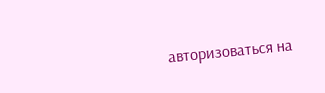авторизоваться на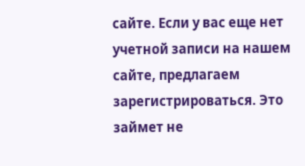сайте. Если у вас еще нет учетной записи на нашем сайте, предлагаем зарегистрироваться. Это займет не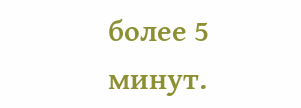более 5 минут.